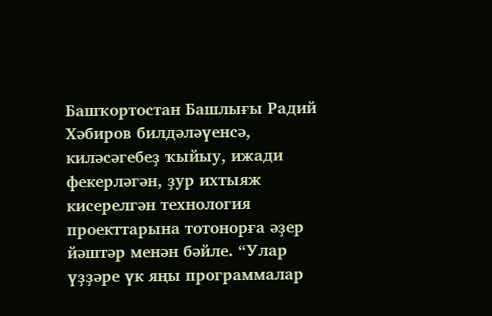Башҡортостан Башлығы Радий Хәбиров билдәләүенсә, киләсәгебеҙ ҡыйыу, ижади фекерләгән, ҙур ихтыяж кисерелгән технология проекттарына тотонорға әҙер йәштәр менән бәйле. “Улар үҙҙәре үк яңы программалар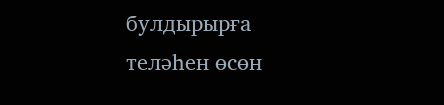булдырырға теләһен өсөн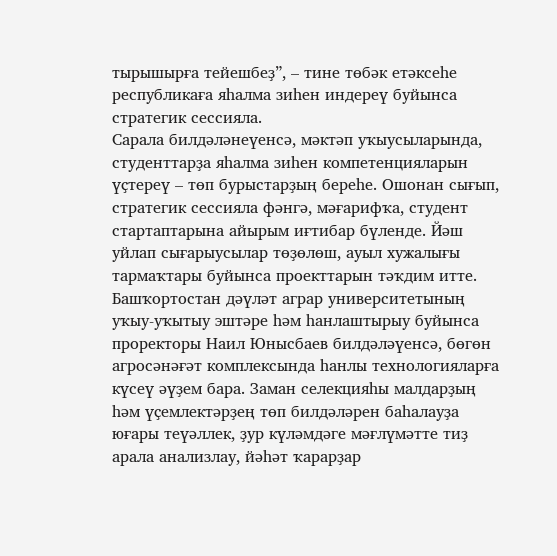тырышырға тейешбеҙ”, – тине төбәк етәксеһе республикаға яһалма зиһен индереү буйынса стратегик сессияла.
Сарала билдәләнеүенсә, мәктәп уҡыусыларында, студенттарҙа яһалма зиһен компетенцияларын үҫтереү – төп бурыстарҙың береһе. Ошонан сығып, стратегик сессияла фәнгә, мәғарифҡа, студент стартаптарына айырым иғтибар бүленде. Йәш уйлап сығарыусылар төҙөлөш, ауыл хужалығы тармаҡтары буйынса проекттарын тәҡдим итте.
Башҡортостан дәүләт аграр университетының уҡыу-уҡытыу эштәре һәм һанлаштырыу буйынса проректоры Наил Юнысбаев билдәләүенсә, бөгөн агросәнәғәт комплексында һанлы технологияларға күсеү әүҙем бара. Заман селекцияһы малдарҙың һәм үҫемлектәрҙең төп билдәләрен баһалауҙа юғары теүәллек, ҙур күләмдәге мәғлүмәтте тиҙ арала анализлау, йәһәт ҡарарҙар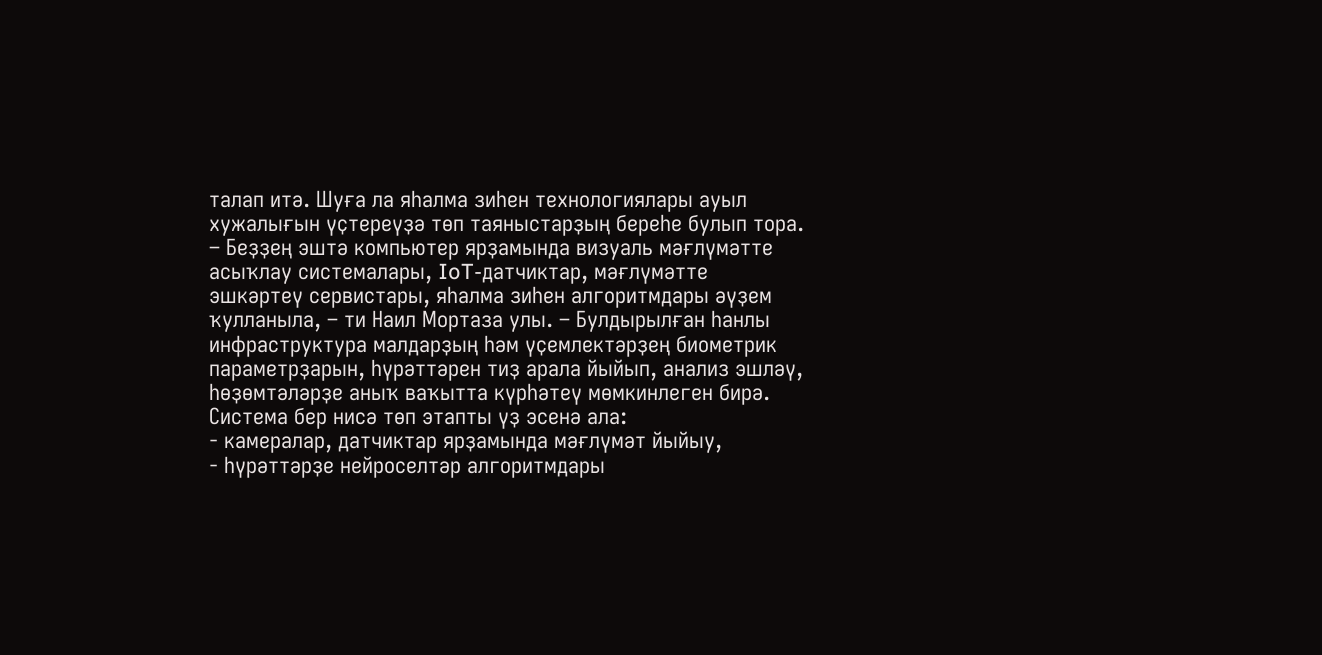талап итә. Шуға ла яһалма зиһен технологиялары ауыл хужалығын үҫтереүҙә төп таяныстарҙың береһе булып тора.
– Беҙҙең эштә компьютер ярҙамында визуаль мәғлүмәтте асыҡлау системалары, IoT-датчиктар, мәғлүмәтте эшкәртеү сервистары, яһалма зиһен алгоритмдары әүҙем ҡулланыла, – ти Наил Мортаза улы. – Булдырылған һанлы инфраструктура малдарҙың һәм үҫемлектәрҙең биометрик параметрҙарын, һүрәттәрен тиҙ арала йыйып, анализ эшләү, һөҙөмтәләрҙе аныҡ ваҡытта күрһәтеү мөмкинлеген бирә.
Система бер нисә төп этапты үҙ эсенә ала:
- камералар, датчиктар ярҙамында мәғлүмәт йыйыу,
- һүрәттәрҙе нейроселтәр алгоритмдары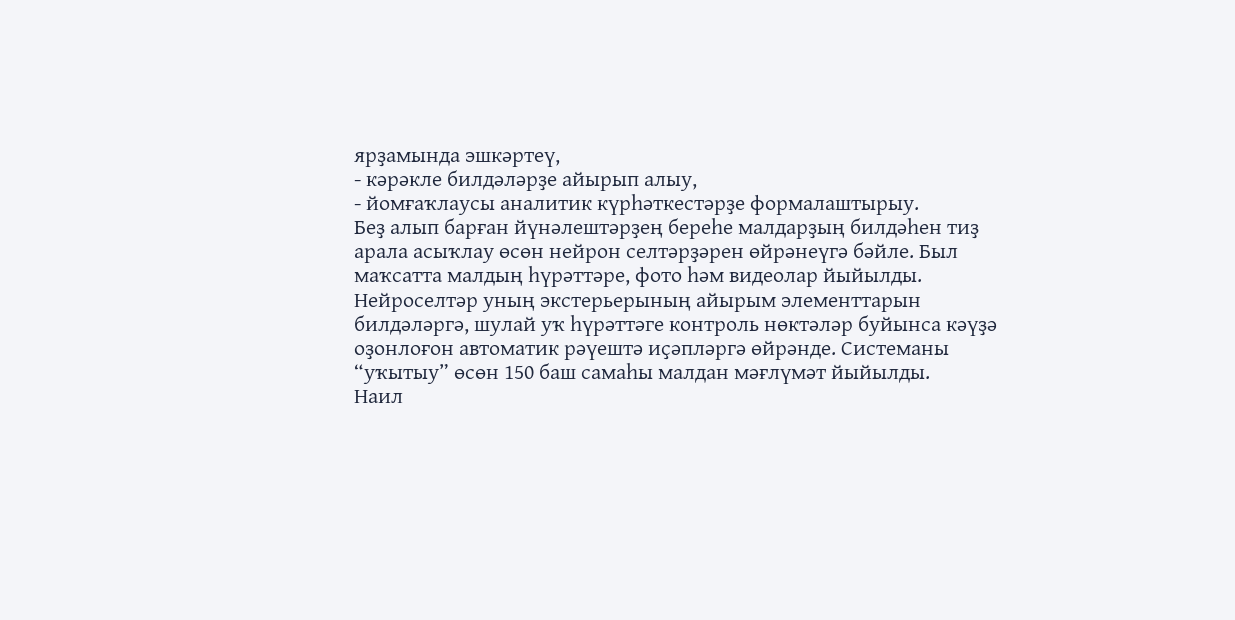ярҙамында эшкәртеү,
- кәрәкле билдәләрҙе айырып алыу,
- йомғаҡлаусы аналитик күрһәткестәрҙе формалаштырыу.
Беҙ алып барған йүнәлештәрҙең береһе малдарҙың билдәһен тиҙ арала асыҡлау өсөн нейрон селтәрҙәрен өйрәнеүгә бәйле. Был маҡсатта малдың һүрәттәре, фото һәм видеолар йыйылды. Нейроселтәр уның экстерьерының айырым элементтарын билдәләргә, шулай уҡ һүрәттәге контроль нөктәләр буйынса кәүҙә оҙонлоғон автоматик рәүештә иҫәпләргә өйрәнде. Системаны “уҡытыу” өсөн 150 баш самаһы малдан мәғлүмәт йыйылды.
Наил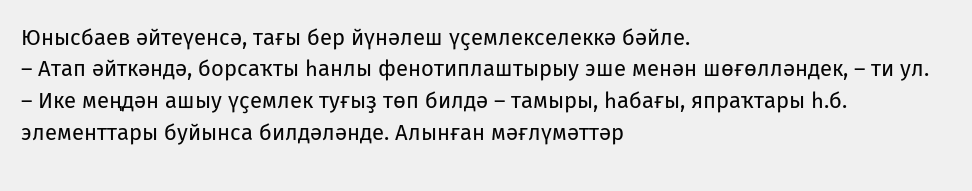Юнысбаев әйтеүенсә, тағы бер йүнәлеш үҫемлекселеккә бәйле.
– Атап әйткәндә, борсаҡты һанлы фенотиплаштырыу эше менән шөғөлләндек, – ти ул. – Ике меңдән ашыу үҫемлек туғыҙ төп билдә – тамыры, һабағы, япраҡтары һ.б. элементтары буйынса билдәләнде. Алынған мәғлүмәттәр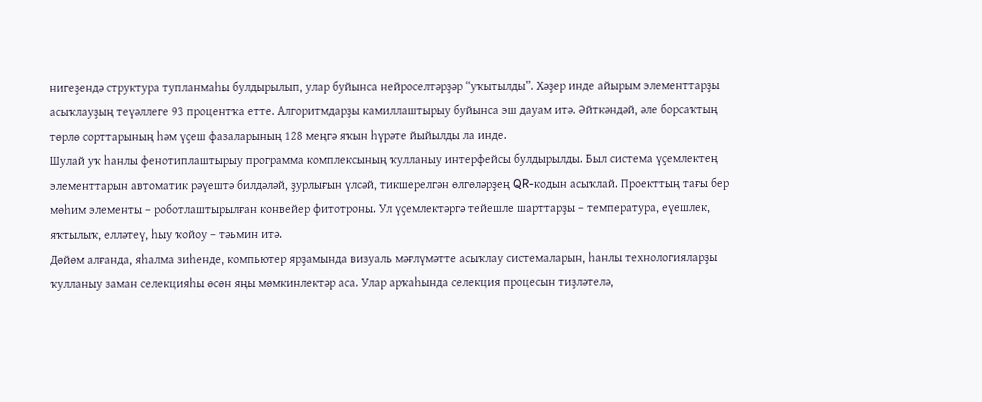нигеҙендә структура тупланмаһы булдырылып, улар буйынса нейроселтәрҙәр “уҡытылды”. Хәҙер инде айырым элементтарҙы асыҡлауҙың теүәллеге 93 процентҡа етте. Алгоритмдарҙы камиллаштырыу буйынса эш дауам итә. Әйткәндәй, әле борсаҡтың төрлө сорттарының һәм үҫеш фазаларының 128 меңгә яҡын һүрәте йыйылды ла инде.
Шулай уҡ һанлы фенотиплаштырыу программа комплексының ҡулланыу интерфейсы булдырылды. Был система үҫемлектең элементтарын автоматик рәүештә билдәләй, ҙурлығын үлсәй, тикшерелгән өлгөләрҙең QR-кодын асыҡлай. Проекттың тағы бер мөһим элементы – роботлаштырылған конвейер фитотроны. Ул үҫемлектәргә тейешле шарттарҙы – температура, еүешлек, яҡтылыҡ, елләтеү, һыу ҡойоу – тәьмин итә.
Дөйөм алғанда, яһалма зиһенде, компьютер ярҙамында визуаль мәғлүмәтте асыҡлау системаларын, һанлы технологияларҙы ҡулланыу заман селекцияһы өсөн яңы мөмкинлектәр аса. Улар арҡаһында селекция процесын тиҙләтелә,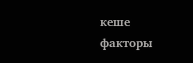кеше факторы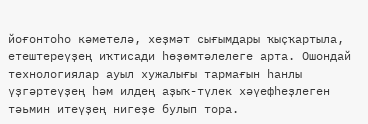йоғонтоһо кәметелә, хеҙмәт сығымдары ҡыҫҡартыла, етештереүҙең иҡтисади һөҙөмтәлелеге арта. Ошондай технологиялар ауыл хужалығы тармағын һанлы үҙгәртеүҙең һәм илдең аҙыҡ-түлек хәүефһеҙлеген тәьмин итеүҙең нигеҙе булып тора.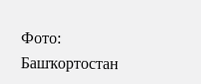Фото: Башҡортостан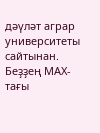дәүләт аграр университеты сайтынан.
Беҙҙең МАХ-тағы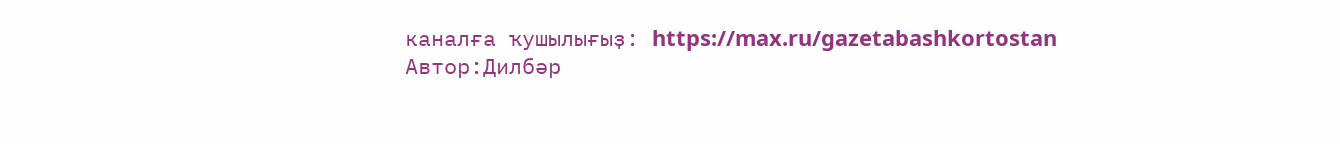каналға ҡушылығыҙ: https://max.ru/gazetabashkortostan
Автор:Дилбәр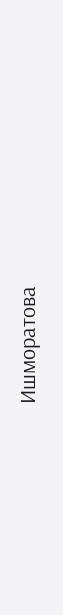Ишморатова